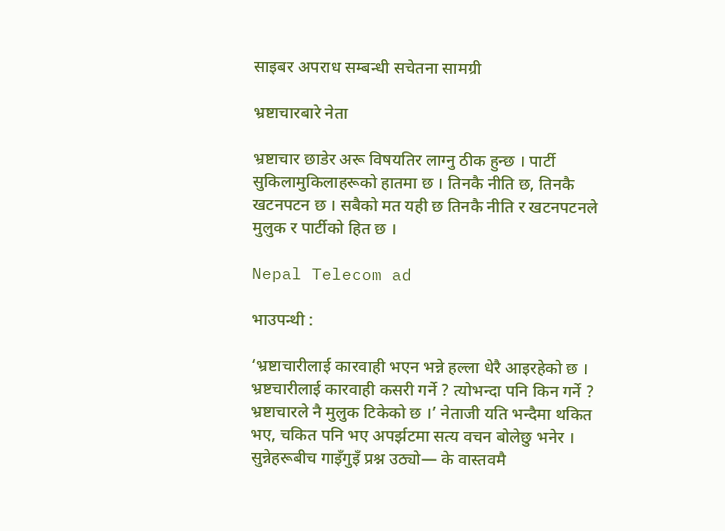साइबर अपराध सम्बन्धी सचेतना सामग्री

भ्रष्टाचारबारे नेता

भ्रष्टाचार छाडेर अरू विषयतिर लाग्नु ठीक हुन्छ । पार्टी सुकिलामुकिलाहरूको हातमा छ । तिनकै नीति छ, तिनकै खटनपटन छ । सबैको मत यही छ तिनकै नीति र खटनपटनले मुलुक र पार्टीको हित छ ।

Nepal Telecom ad

भाउपन्थी :

‘भ्रष्टाचारीलाई कारवाही भएन भन्ने हल्ला धेरै आइरहेको छ । भ्रष्टचारीलाई कारवाही कसरी गर्ने ? त्योभन्दा पनि किन गर्ने ? भ्रष्टाचारले नै मुलुक टिकेको छ ।’ नेताजी यति भन्दैमा थकित भए, चकित पनि भए अपर्झटमा सत्य वचन बोलेछु भनेर । सुन्नेहरूबीच गाइँगुइँ प्रश्न उठ्यो— के वास्तवमै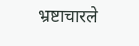भ्रष्टाचारले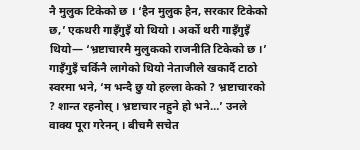नै मुलुक टिकेको छ । ‘हैन मुलुक हैन, सरकार टिकेको छ,’ एकथरी गाइँगुइँ यो थियो । अर्को थरी गाइँगुइँ थियो— ‘भ्रष्टाचारमै मुलुकको राजनीति टिकेको छ ।’ गाइँगुइँ चर्किनै लागेको थियो नेताजीले खकार्दै टाठो स्वरमा भने, ‘म भन्दै छु यो हल्ला केको ? भ्रष्टाचारको ? शान्त रहनोस् । भ्रष्टाचार नहुने हो भने…’ उनले वाक्य पूरा गरेनन् । बीचमै सचेत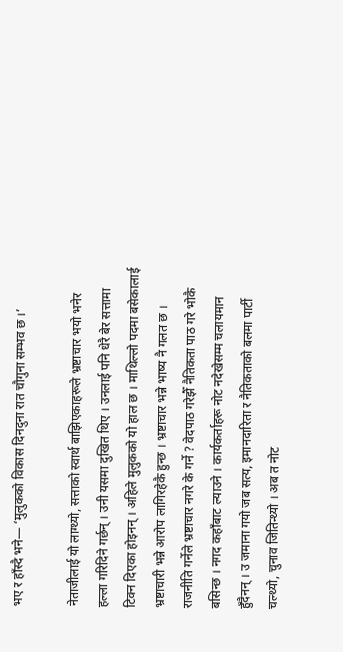भए र हाँस्दै भने— ‘मुलुकको विकास दिनदुना रात चौगुना सम्भव छ ।’

नेताजीलाई यो लाग्थ्यो, सत्ताको स्वार्थ बाझिएकाहरूले भ्रष्टाचार भयो भनेर हल्ला गरिदिने गर्छन् । उनी यसमा दुखित थिए । उनलाई पनि धेरै बेर सत्तामा टिक्न दिएका होइनन् । अहिले मुलुकको यो हाल छ । माथिल्लो पदमा बसेकालाई भ्रष्टाचारी भन्ने आरोप लागिरहेकै हुन्छ । भ्रष्टाचार भन्ने भाष्य नै गलत छ । राजनीति गर्नेले भ्रष्टाचार नगरे के गर्ने ? वेदपाठ गरेझैँ नैतिकता पाठ गरे भोकै बसिन्छ । नगद कहाँबाट ल्याउने । कार्यकर्ताहरू नोट नदेखेसम्म चलायमान हुँदैनन् । उ जमाना गयो जब सत्य, इमानदारिता र नैतिकताको बलमा पार्टी चल्थ्यो, चुनाव जितिन्थ्यो । अब त नोट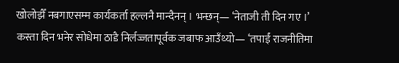खोलोझैँ नबगाएसम्म कार्यकर्ता हल्लनै मान्दैनन् । भन्छन्— ‘नेताजी ती दिन गए ।’ कस्ता दिन भनेर सोधेमा ठाडै निर्लज्जतापूर्वक जबाफ आउँथ्यो— ‘तपाईं राजनीतिमा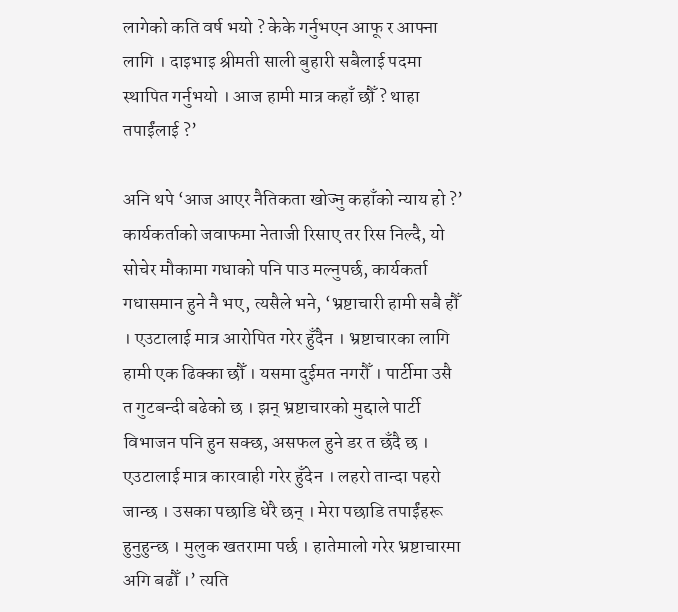लागेको कति वर्ष भयो ? केके गर्नुभएन आफू र आफ्ना लागि । दाइभाइ श्रीमती साली बुहारी सबैलाई पदमा स्थापित गर्नुभयो । आज हामी मात्र कहाँ छौँ ? थाहा तपाईंलाई ?’

अनि थपे ‘आज आएर नैतिकता खोज्नु कहाँको न्याय हो ?’ कार्यकर्ताको जवाफमा नेताजी रिसाए तर रिस निल्दै, यो सोचेर मौकामा गधाको पनि पाउ मल्नुपर्छ, कार्यकर्ता गधासमान हुने नै भए, त्यसैले भने, ‘भ्रष्टाचारी हामी सबै हौँ । एउटालाई मात्र आरोपित गरेर हुँदैन । भ्रष्टाचारका लागि हामी एक ढिक्का छौँ । यसमा दुईमत नगरौँ । पार्टीमा उसै त गुटबन्दी बढेको छ । झन् भ्रष्टाचारको मुद्दाले पार्टी विभाजन पनि हुन सक्छ, असफल हुने डर त छँदै छ । एउटालाई मात्र कारवाही गरेर हुँदेन । लहरो तान्दा पहरो जान्छ । उसका पछाडि धेरै छन् । मेरा पछाडि तपाईंहरू हुनुहुन्छ । मुलुक खतरामा पर्छ । हातेमालो गरेर भ्रष्टाचारमा अगि बढौँ ।’ त्यति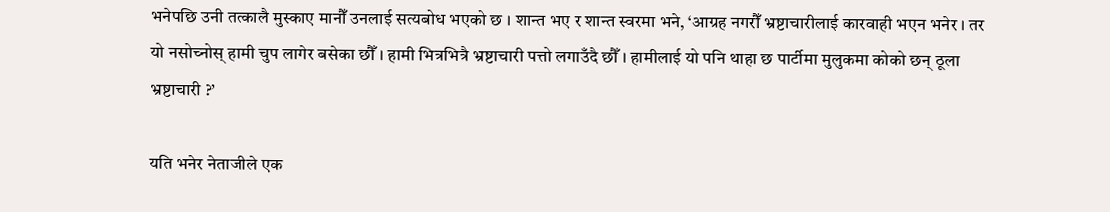भनेपछि उनी तत्कालै मुस्काए मानौँ उनलाई सत्यबोध भएको छ । शान्त भए र शान्त स्वरमा भने, ‘आग्रह नगरौँ भ्रष्टाचारीलाई कारवाही भएन भनेर । तर यो नसोच्नोस् हामी चुप लागेर बसेका छौँ । हामी भित्रभित्रै भ्रष्टाचारी पत्तो लगाउँदै छौँ । हामीलाई यो पनि थाहा छ पार्टीमा मुलुकमा कोको छन् ठूला भ्रष्टाचारी ?’

यति भनेर नेताजीले एक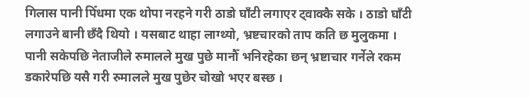गिलास पानी पिँधमा एक थोपा नरहने गरी ठाडो घाँटी लगाएर ट्वाक्कै सके । ठाडो घाँटी लगाउने बानी छँदै थियो । यसबाट थाहा लाग्थ्यो, भ्रष्टचारको ताप कति छ मुलुकमा । पानी सकेपछि नेताजीले रुमालले मुख पुछे मानौँ भनिरहेका छन् भ्रष्टाचार गर्नेले रकम डकारेपछि यसै गरी रुमालले मुख पुछेर चोखो भएर बस्छ ।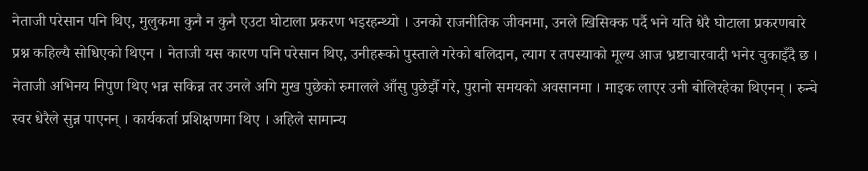नेताजी परेसान पनि थिए, मुलुकमा कुनै न कुनै एउटा घोटाला प्रकरण भइरहन्थ्यो । उनको राजनीतिक जीवनमा, उनले खिसिक्क पर्दै भने यति धेरै घोटाला प्रकरणबारे प्रश्न कहिल्यै सोधिएको थिएन । नेताजी यस कारण पनि परेसान थिए, उनीहरूको पुस्ताले गरेको बलिदान, त्याग र तपस्याको मूल्य आज भ्रष्टाचारवादी भनेर चुकाइँदै छ । नेताजी अभिनय निपुण थिए भन्न सकिन्न तर उनले अगि मुख पुछेको रुमालले आँसु पुछेझैँ गरे, पुरानो समयको अवसानमा । माइक लाएर उनी बोलिरहेका थिएनन् । रुन्चे स्वर धेरैले सुन्न पाएनन् । कार्यकर्ता प्रशिक्षणमा थिए । अहिले सामान्य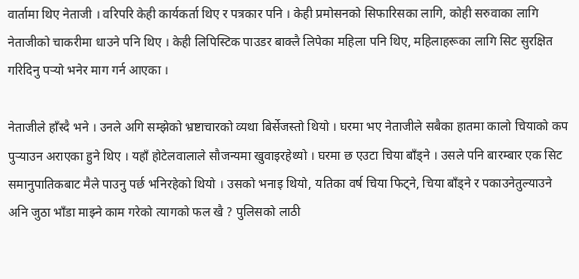वार्तामा थिए नेताजी । वरिपरि केही कार्यकर्ता थिए र पत्रकार पनि । केही प्रमोसनको सिफारिसका लागि, कोही सरुवाका लागि नेताजीको चाकरीमा धाउने पनि थिए । केही लिपिस्टिक पाउडर बाक्लै लिपेका महिला पनि थिए, महिलाहरूका लागि सिट सुरक्षित गरिदिनु पर्‍यो भनेर माग गर्न आएका ।

नेताजीले हाँस्दै भने । उनले अगि सम्झेको भ्रष्टाचारको व्यथा बिर्सेजस्तो थियो । घरमा भए नेताजीले सबैका हातमा कालो चियाको कप पुर्‍याउन अराएका हुने थिए । यहाँ होटेलवालाले सौजन्यमा खुवाइरहेथ्यो । घरमा छ एउटा चिया बाँड्ने । उसले पनि बारम्बार एक सिट समानुपातिकबाट मैले पाउनु पर्छ भनिरहेको थियो । उसको भनाइ थियो, यतिका वर्ष चिया फिट्ने, चिया बाँड्ने र पकाउनेतुल्याउने अनि जुठा भाँडा माझ्ने काम गरेको त्यागको फल खै ? पुलिसको लाठी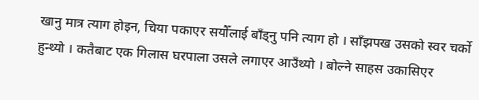खानु मात्र त्याग होइन, चिया पकाएर सयौँलाई बाँड्नु पनि त्याग हो । साँझपख उसको स्वर चर्को हुन्थ्यो । कतैबाट एक गिलास घरपाला उसले लगाएर आउँथ्यो । बोल्ने साहस उकासिएर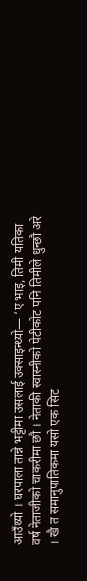आउँथ्यो । घरपाला तान्ने भट्टीमा उसलाई उक्साइन्थ्यो— ‘ए भाइ, तिमी यतिका वर्ष नेताजीको चाकरीमा छौ । नेताकी स्वास्नीको पेटीकोट पनि तिमीले धुन्छौ अरे । खै त समानुपातिकमा यसो एक सिट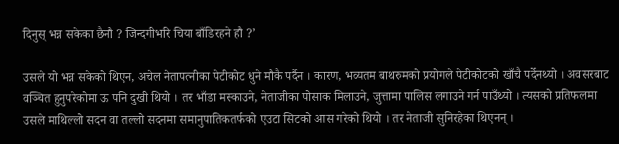दिनुस् भन्न सकेका छैनौ ? जिन्दगीभरि चिया बाँडिरहने हौ ?’

उसले यो भन्न सकेको थिएन, अचेल नेतापत्नीका पेटीकोट धुने मौकै पर्दैन । कारण, भव्यतम बाथरुमको प्रयोगले पेटीकोटको खाँचै पर्देनथ्यो । अवसरबाट वञ्चित हुनुपरेकोमा ऊ पनि दुखी थियो । तर भाँडा मस्काउने, नेताजीका पोसाक मिलाउने, जुत्तामा पालिस लगाउने गर्न पाउँथ्यो । त्यसको प्रतिफलमा उसले माथिल्लो सदन वा तल्लो सदनमा समानुपातिकतर्फको एउटा सिटको आस गरेको थियो । तर नेताजी सुनिरहेका थिएनन् ।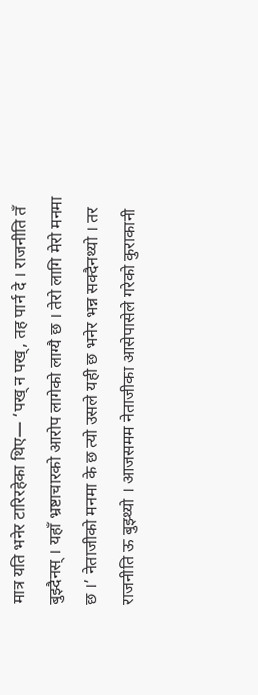मात्र यति भनेर टारिरहेका थिए— ‘पख् न पख्, तह पार्न दे । राजनीति तँ बुझ्दैनस् । यहाँ भ्रष्टाचारको आरोप लागेको लाग्यै छ । तेरो लागि मेरो मनमा छ ।’ नेताजीको मनमा के छ त्यो उसले यही छ भनेर भन्न सक्दैनथ्यो । तर राजनीति ऊ बुझ्थ्यो । आजसमम नेताजीका आसेपासेले गरेको कुराकानी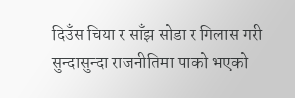दिउँस चिया र साँझ सोडा र गिलास गरी सुन्दासुन्दा राजनीतिमा पाको भएको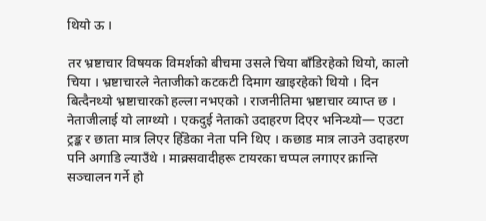थियो ऊ ।

तर भ्रष्टाचार विषयक विमर्शको बीचमा उसले चिया बाँडिरहेको थियो, कालो चिया । भ्रष्टाचारले नेताजीको कटकटी दिमाग खाइरहेको थियो । दिन बित्दैनथ्यो भ्रष्टाचारको हल्ला नभएको । राजनीतिमा भ्रष्टाचार व्याप्त छ । नेताजीलाई यो लाग्थ्यो । एकदुई नेताको उदाहरण दिएर भनिन्थ्यो— एउटा ट्रङ्क र छाता मात्र लिएर हिँडेका नेता पनि थिए । कछाड मात्र लाउने उदाहरण पनि अगाडि ल्याउँथे । माक्र्सवादीहरू टायरका चप्पल लगाएर क्रान्ति सञ्चालन गर्ने हो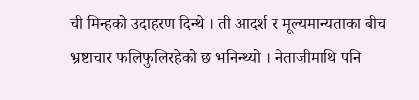ची मिन्हको उदाहरण दिन्थे । ती आदर्श र मूल्यमान्यताका बीच भ्रष्टाचार फलिफुलिरहेको छ भनिन्थ्यो । नेताजीमाथि पनि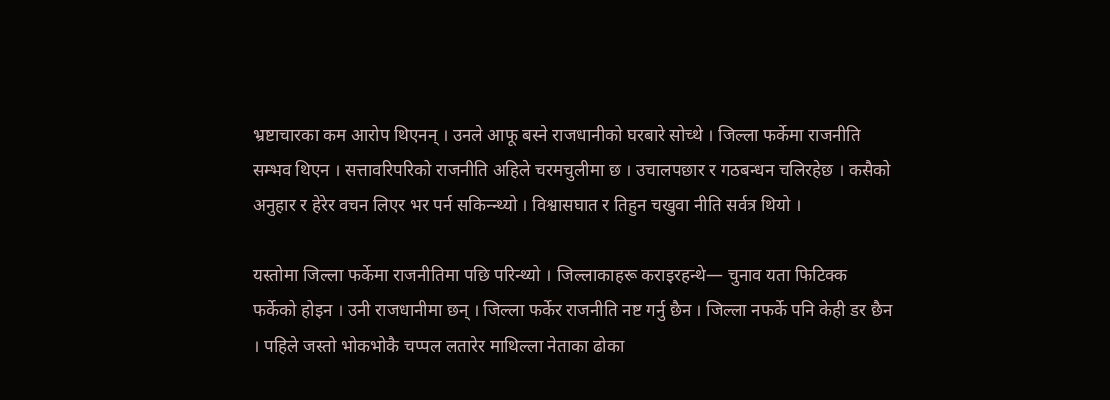भ्रष्टाचारका कम आरोप थिएनन् । उनले आफू बस्ने राजधानीको घरबारे सोच्थे । जिल्ला फर्केमा राजनीति सम्भव थिएन । सत्तावरिपरिको राजनीति अहिले चरमचुलीमा छ । उचालपछार र गठबन्धन चलिरहेछ । कसैको अनुहार र हेरेर वचन लिएर भर पर्न सकिन्न्थ्यो । विश्वासघात र तिहुन चखुवा नीति सर्वत्र थियो ।

यस्तोमा जिल्ला फर्केमा राजनीतिमा पछि परिन्थ्यो । जिल्लाकाहरू कराइरहन्थे— चुनाव यता फिटिक्क फर्केको होइन । उनी राजधानीमा छन् । जिल्ला फर्केर राजनीति नष्ट गर्नु छैन । जिल्ला नफर्के पनि केही डर छैन । पहिले जस्तो भोकभोकै चप्पल लतारेर माथिल्ला नेताका ढोका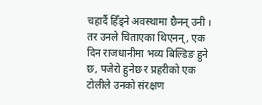चहार्दै हिँड्ने अवस्थामा छैनन् उनी । तर उनले चिताएका थिएनन्, एक दिन राजधानीमा भव्य बिल्डिङ हुने छ, पजेरो हुनेछ र प्रहरीको एक टोलीले उनको संरक्षण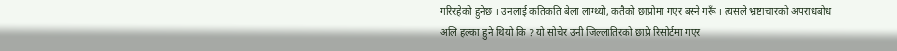गरिरहेको हुनेछ । उनलाई कतिकति बेला लाग्थ्यो, कतैको छाप्रोमा गएर बस्ने गरूँ । त्यसले भ्रष्टाचारको अपराधबोध अलि हल्का हुने थियो कि ? यो सोचेर उनी जिल्लातिरको छाप्रे रिसोर्टमा गएर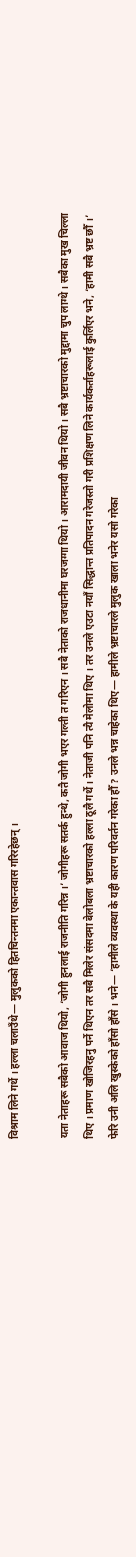विश्राम लिने गर्थे । हल्ला चलाउँथे— मुलुकको हितचिन्तनमा एकान्तवास गरिरहेछन् ।

यता नेताहरू सबैको आवाज थियो, ‘जोगी हुनलाई राजनीति गरिन्न ।’ जोगीहरू सतर्क हुन्थे, कतै जोगी भएर गल्ती त गरिएन । सबै नेताको राजधानीमा घरजग्गा थियो । आरामदायी जीवन थियो । सबै भ्रष्टाचारको मुद्दामा चुप लाग्थे । सबैका मुख चिल्ला थिए । प्रमाण खोजिरहनु पर्ने थिएन तर सबै मिलेर संसदमा बेलोबला भ्रष्टाचारको हल्ला ठूलै गर्थे । नेताजी पनि त्यै मेलोमा थिए । तर उनले एउटा नयाँ सिद्धान्त प्रतिपादन गरेजस्तो गरी प्रशिक्षण लिने कार्यकर्ताहरूलाई कुर्लिएर भने, ‘हामी सबै भ्रष्ट छौँ ।’ फेरि उनी अलि खुस्केको हाँसो हाँसे । भने— ‘हामीले व्यवस्था के यही कारण परिवर्तन गरेका हौँ ? उनले भन्न चाहेका थिए— हामीले भ्रष्टाचारले मुलुक खाला भनेर यसो गरेका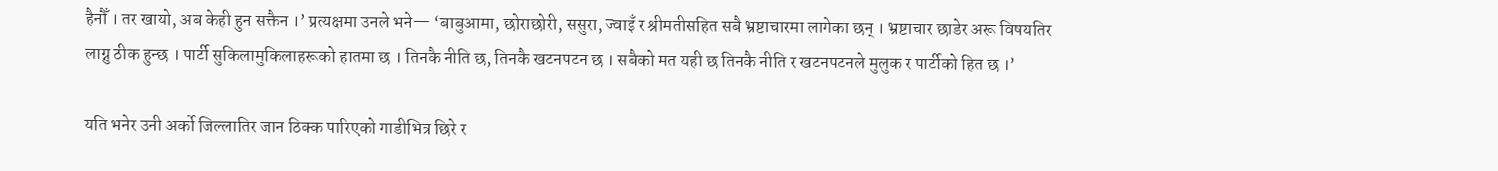हैनौँ । तर खायो, अब केही हुन सक्तैन ।’ प्रत्यक्षमा उनले भने— ‘बाबुआमा, छोराछोरी, ससुरा, ज्वाइँ र श्रीमतीसहित सबै भ्रष्टाचारमा लागेका छन् । भ्रष्टाचार छाडेर अरू विषयतिर लाग्नु ठीक हुन्छ । पार्टी सुकिलामुकिलाहरूको हातमा छ । तिनकै नीति छ, तिनकै खटनपटन छ । सबैको मत यही छ तिनकै नीति र खटनपटनले मुलुक र पार्टीको हित छ ।’

यति भनेर उनी अर्को जिल्लातिर जान ठिक्क पारिएको गाडीभित्र छिरे र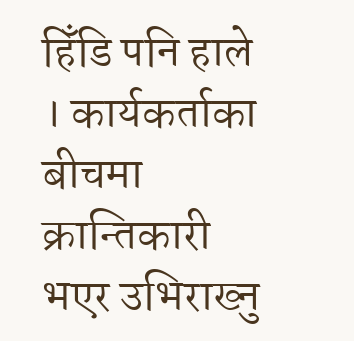हिँडि पनि हाले । कार्यकर्ताका बीचमा क्रान्तिकारी भएर उभिराख्नु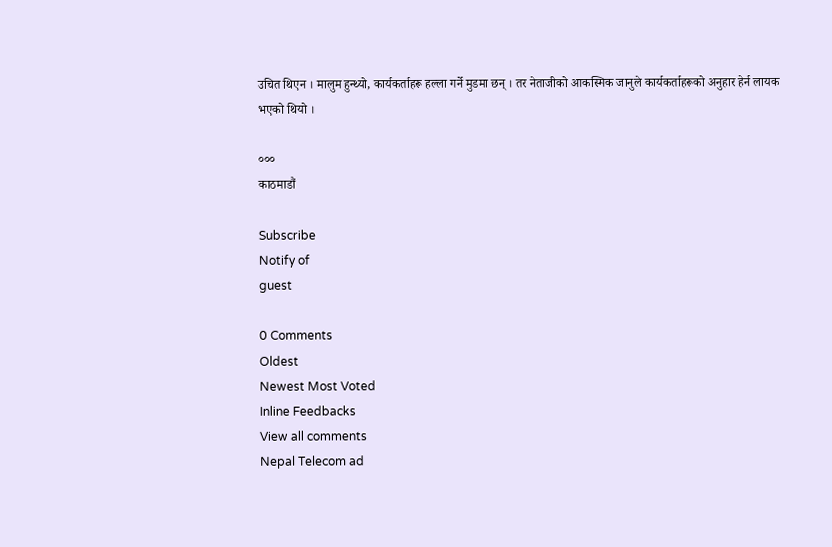उचित थिएन । मालुम हुन्थ्यो, कार्यकर्ताहरू हल्ला गर्ने मुडमा छन् । तर नेताजीको आकस्मिक जानुले कार्यकर्ताहरूको अनुहार हेर्न लायक भएको थियो ।

०००
काठमाडौं

Subscribe
Notify of
guest

0 Comments
Oldest
Newest Most Voted
Inline Feedbacks
View all comments
Nepal Telecom ad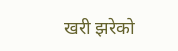खरी झरेको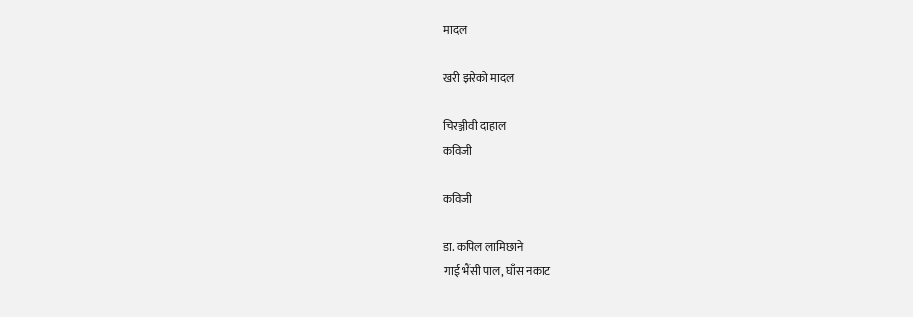मादल

खरी झरेको मादल

चिरञ्जीवी दाहाल
कविजी

कविजी

डा. कपिल लामिछाने
गाई भैंसी पाल, घाँस नकाट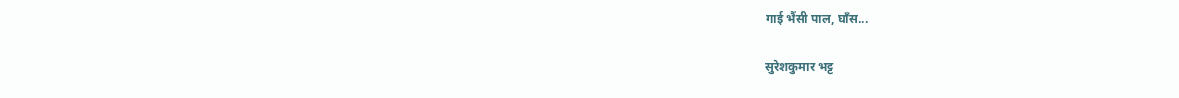गाई भैंसी पाल, घाँस...

सुरेशकुमार भट्ट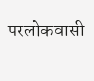परलोकवासी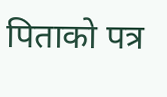पिताको पत्र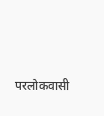परलोकवासी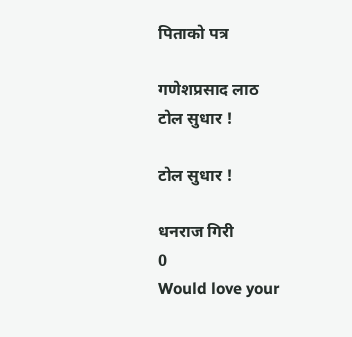पिताको पत्र

गणेशप्रसाद लाठ
टोल सुधार !

टोल सुधार !

धनराज गिरी
0
Would love your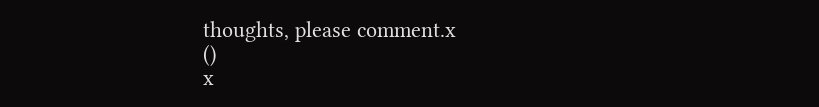thoughts, please comment.x
()
x